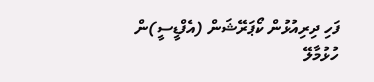ފަހި ދިރިއުޅުން ކޯޕަރޭޝަން (އެފްޑީސީ)ން ހުޅުމާލޭ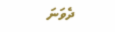ދެވަނަ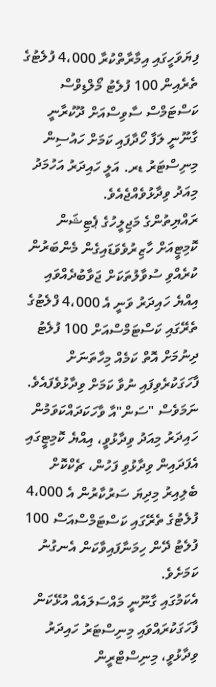ފިޔަވަހީގައި އިމާރާތްކުރާ 4،000 ފުލެޓުގެ ތެރެއިން 100 ފުލެޓު މޯލްޑިވްސް ކަސްޓަމްސް ސާވިސްއަށް ދޫކުރާނީ ގާނޫނީ ލަފާ ހޯދާފައި ކަމަށް ހައުސިން މިނިސްޓަރު ޑރ. އަލީ ހައިދަރު އަހުމަދު މިއަދު ވިދާޅުވެއްޖެއެވެ.
ރައްޔިތުންގެ މަޖިލީހުގެ ޕެޓިޝަން ކޮމިޓީއަށް ހާޒިރުވެވަޑައިގެން މެންބަރުން ކުރެއްވި ސުވާލުތަކަށް ޖަވާބުދެއްވައި އިއްޔެ ހައިދަރު ވަނީ އެ 4،000 ފްލެޓުގެ ތެރޭގައި ކަސްޓަމްސްއަށް 100 ފުލެޓު ދިނުމަށް އޮތް ކަމެއް މިހާތަނަށް ފާހަގަކުރެވިފައި ނުވާ ކަމަށް ވިދާޅުވެފައެވެ.
ނަމަވެސް "ސަން"އާ ވާހަކަދައްކަވަމުން ހައިދަރު މިއަދު ވިދާޅުވީ، އިއްޔެ ކޮމިޓީގައި އެފަދައިން ވިދާޅުވި ފަހުން، ޗެކްކޮށް ބެލިއިރު މިދިޔަ ސަރުކާރުން އެ 4،000 ފުލެޓުގެ ތެރޭގައި ކަސްޓަމްސްއަސް 100 ފުލެޓު ދޭން ހިމަނާފައިވާކަން އެނގުނު ކަމަށެވެ.
އެކަމުގައި ގާނޫނީ މައްސަލައެއް އުޅޭކަން ފާހަގަކުރައްވައި މިނިސްޓަރު ހައިދަރު ވިދާޅުވީ، މިނިސްޓްރީން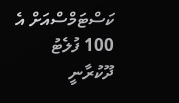ކަސްޓަމްސްއަށް އެ 100 ފުލެޓު ދޫކުރާނީ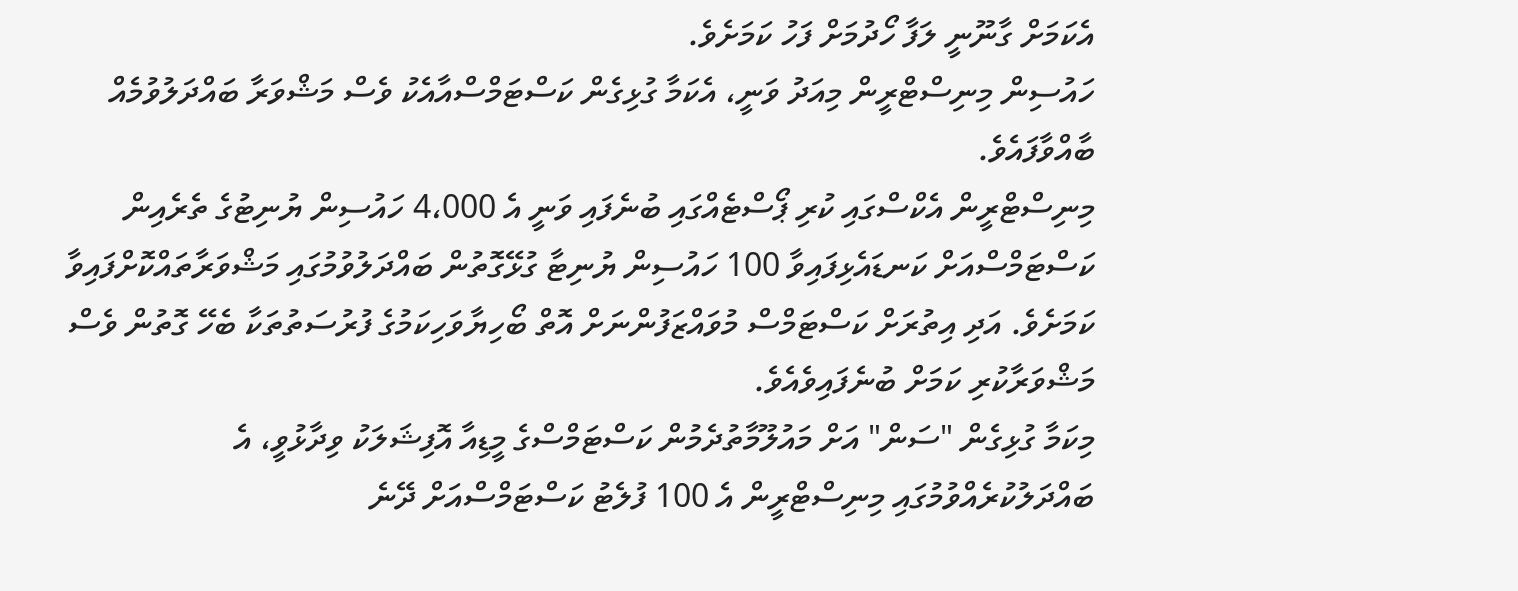އެކަމަށް ގާނޫނީ ލަފާ ހޯދުމަށް ފަހު ކަމަށެވެ.
ހައުސިން މިނިސްޓްރީން މިއަދު ވަނީ، އެކަމާ ގުޅިގެން ކަސްޓަމްސްއާއެކު ވެސް މަޝްވަރާ ބައްދަލުވުމެއް ބާއްވާފައެވެ.
މިނިސްޓްރީން އެކްސްގައި ކުރި ޕޯސްޓެއްގައި ބުނެފައި ވަނީ އެ 4،000 ހައުސިން ޔުނިޓުގެ ތެރެއިން ކަސްޓަމްސްއަށް ކަނޑައެޅިފައިވާ 100 ހައުސިން ޔުނިޓާ ގުޅޭގޮތުން ބައްދަލުވުމުގައި މަޝްވަރާތައްކޮށްފައިވާ ކަމަށެވެ. އަދި އިތުރަށް ކަސްޓަމްސް މުވައްޒަފުންނަށް އޮތް ބޯހިޔާވަހިކަމުގެ ފުރުސަތުތަކާ ބެހޭ ގޮތުން ވެސް މަޝްވަރާކުރި ކަމަށް ބުނެފައިވެއެވެ.
މިކަމާ ގުޅިގެން "ސަން" އަށް މައުލޫމާތުދެމުން ކަސްޓަމްސްގެ މީޑިއާ އޮފިޝަލަކު ވިދާޅުވީ، އެ ބައްދަލުކުރެއްވުމުގައި މިނިސްޓްރީން އެ 100 ފުލެޓު ކަސްޓަމްސްއަށް ދޭނެ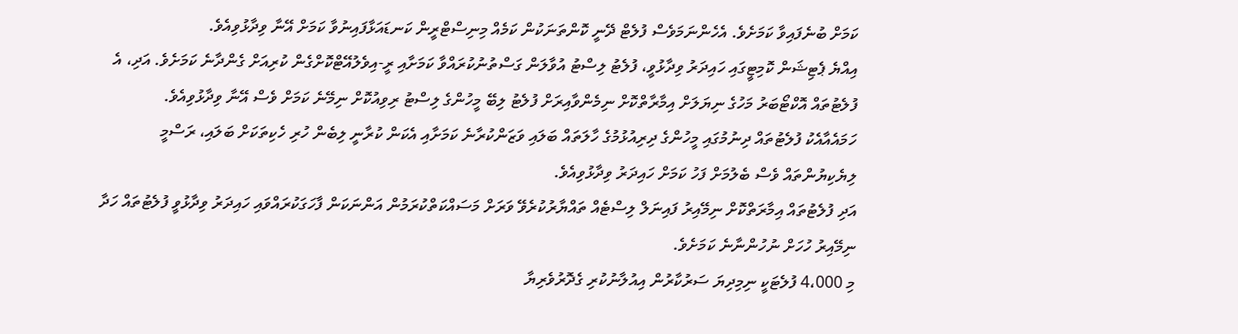ކަމަށް ބުނެފައިވާ ކަމަށެވެ. އެހެންނަމަވެސް ފުލެޓް ދޭނީ ކޮންތަނަކުން ކަމެއް މިނިސްޓްރީން ކަނޑައަޅާފައިނުވާ ކަމަށް އޭނާ ވިދާޅުވިއެވެ.
އިއްޔެ ޕެޓިޝަން ކޮމިޓީގައި ހައިދަރު ވިދާޅުވީ، ފުލެޓު ލިސްޓު އުވާލަން ގަސްތުނުކުރައްވާ ކަމަށާއި ރީ-އިވެލުއޭޓްކޮށްގެން ކުރިއަށް ގެންދާނެ ކަމަށެވެ. އަދި، އެ ފުލެޓުތައް އޮކްޓޯބަރު މަހުގެ ނިޔަލަށް އިމާރާތްކޮށް ނިމެންވާއިރަށް ފުލެޓު ލިބޭ މީހުންގެ ލިސްޓު ރިވިއުކޮށް ނިމޭނެ ކަމަށް ވެސް އޭނާ ވިދާޅުވިއެވެ.
ހަމައެއާއެކު ފުލެޓުތައް ދިނުމުގައި މީހުންގެ ދިރިއުޅުމުގެ ހާލަތައް ބަލައި ވަޒަންކުރާނެ ކަމަށާއި އެކަން ކުރާނީ ލިބެން ހުރި ހެކިތަކަށް ބަލައި، ރަސްމީ ލިޔެކިޔުންތައް ވެސް ބެލުމަށް ފަހު ކަމަށް ހައިދަރު ވިދާޅުވިއެވެ.
އަދި ފުލެޓުތައް އިމާރަތްކޮށް ނިމޭއިރު ފައިނަލް ލިސްޓެއް ތައްޔާރުކުރެވޭ ވަރަށް މަސައްކަތްކުރަމުން އަންނަކަން ފާހަގަކުރައްވައި ހައިދަރު ވިދާޅުވީ ފުލެޓުތައް ހަދާ ނިމޭއިރު ހުހަށް ނުހުންނާނެ ކަމަށެވެ.
މި 4،000 ފުލެޓަކީ ނިމިދިޔަ ސަރުކާރުން އިއުލާނުކުރި ގެދޮރުވެރިޔާ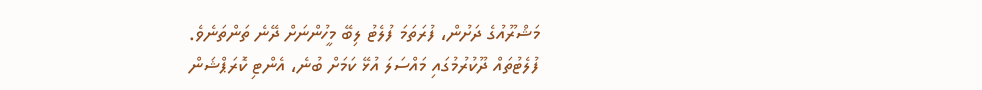މަޝްރޫއުގެ ދަށުން، ފުރަތަމަ ފުލެޓު ލިބޭ މީހުންނަށް ދޭނެ ތަންތަނެވެ.
ފުލެޓުތައް ދޫކުރުމުގައި މައްސަލަ އުޅޭ ކަމަށް ބުނެ، އެންޓި ކޮރަޕްޝަން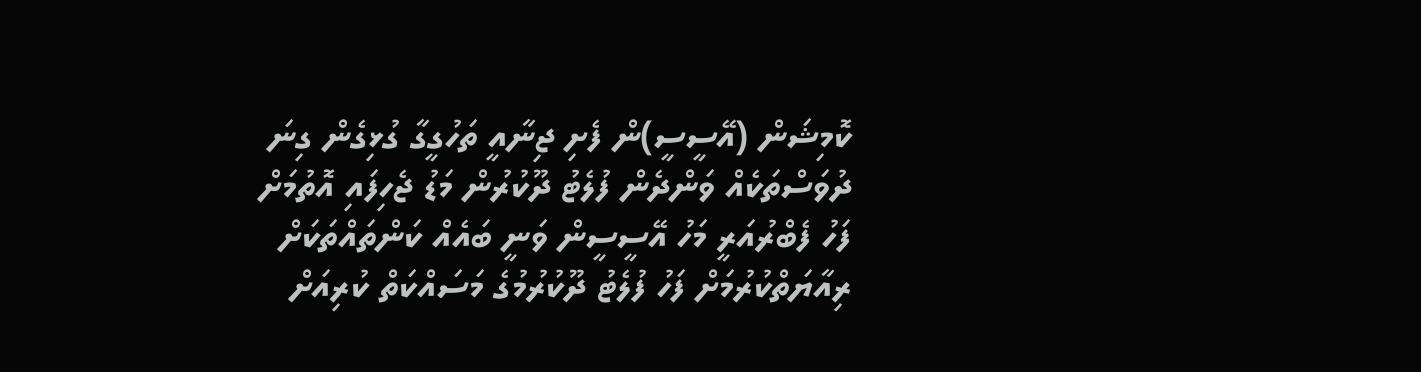ކޮމިޝަން (އޭސީސީ)ން ފެށި ޖިނާއީ ތަހުގީގާ ގުޅިގެން ގިނަ ދުވަސްތަކެއް ވަންދެން ފުލެޓު ދޫކުރުން މަޑު ޖެހިފައި އޮތުމަށް ފަހު ފެބްރުއަރީ މަހު އޭސީސީން ވަނީ ބައެއް ކަންތައްތަކަށް ރިއާޔަތްކުރުމަށް ފަހު ފުލެޓު ދޫކުރުމުގެ މަސައްކަތް ކުރިއަށް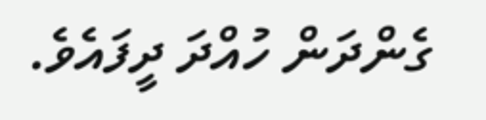ގެންދަން ހުއްދަ ދީފައެވެ.